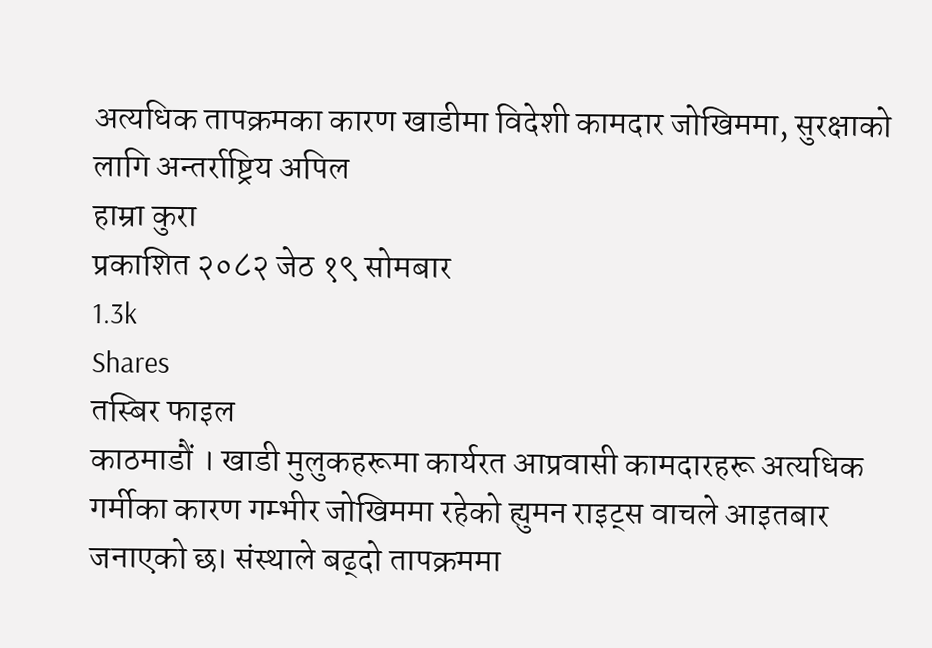अत्यधिक तापक्रमका कारण खाडीमा विदेशी कामदार जोखिममा, सुरक्षाको लागि अन्तर्राष्ट्रिय अपिल
हाम्रा कुरा
प्रकाशित २०८२ जेठ १९ सोमबार
1.3k
Shares
तस्बिर फाइल
काठमाडौं । खाडी मुलुकहरूमा कार्यरत आप्रवासी कामदारहरू अत्यधिक गर्मीका कारण गम्भीर जोखिममा रहेको ह्युमन राइट्स वाचले आइतबार जनाएको छ। संस्थाले बढ्दो तापक्रममा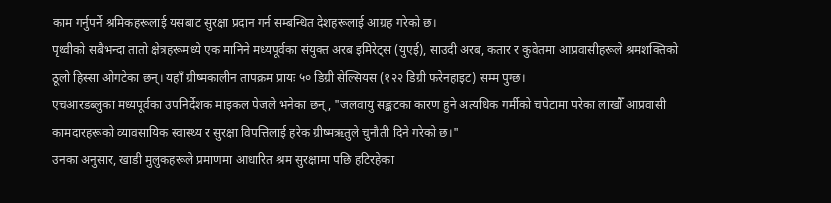काम गर्नुपर्ने श्रमिकहरूलाई यसबाट सुरक्षा प्रदान गर्न सम्बन्धित देशहरूलाई आग्रह गरेको छ।
पृथ्वीको सबैभन्दा तातो क्षेत्रहरूमध्ये एक मानिने मध्यपूर्वका संयुक्त अरब इमिरेट्स (युएई), साउदी अरब, कतार र कुवेतमा आप्रवासीहरूले श्रमशक्तिको ठूलो हिस्सा ओगटेका छन्। यहाँ ग्रीष्मकालीन तापक्रम प्रायः ५० डिग्री सेल्सियस (१२२ डिग्री फरेनहाइट) सम्म पुग्छ।
एचआरडब्लुका मध्यपूर्वका उपनिर्देशक माइकल पेजले भनेका छन्, "जलवायु सङ्कटका कारण हुने अत्यधिक गर्मीको चपेटामा परेका लाखौँ आप्रवासी कामदारहरूको व्यावसायिक स्वास्थ्य र सुरक्षा विपत्तिलाई हरेक ग्रीष्मऋतुले चुनौती दिने गरेको छ।"
उनका अनुसार, खाडी मुलुकहरूले प्रमाणमा आधारित श्रम सुरक्षामा पछि हटिरहेका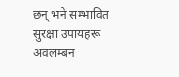छन् भने सम्भावित सुरक्षा उपायहरू अवलम्बन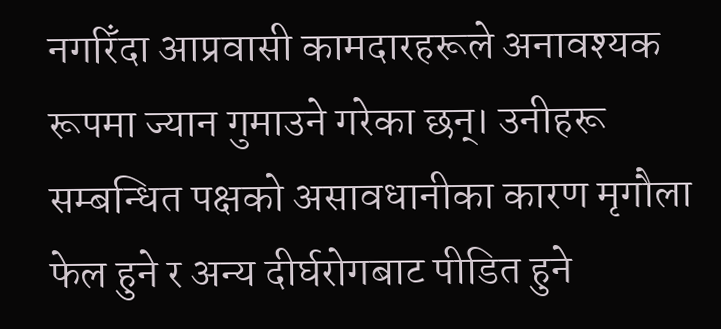नगरिँदा आप्रवासी कामदारहरूले अनावश्यक रूपमा ज्यान गुमाउने गरेका छन्। उनीहरू सम्बन्धित पक्षको असावधानीका कारण मृगौला फेल हुने र अन्य दीर्घरोगबाट पीडित हुने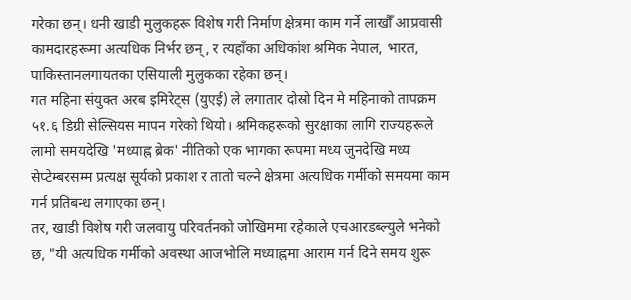गरेका छन्। धनी खाडी मुलुकहरू विशेष गरी निर्माण क्षेत्रमा काम गर्ने लाखौँ आप्रवासी कामदारहरूमा अत्यधिक निर्भर छन्, र त्यहाँका अधिकांश श्रमिक नेपाल, भारत, पाकिस्तानलगायतका एसियाली मुलुकका रहेका छन्।
गत महिना संयुक्त अरब इमिरेट्स (युएई) ले लगातार दोस्रो दिन मे महिनाको तापक्रम ५१.६ डिग्री सेल्सियस मापन गरेको थियो। श्रमिकहरूको सुरक्षाका लागि राज्यहरूले लामो समयदेखि 'मध्याह्न ब्रेक' नीतिको एक भागका रूपमा मध्य जुनदेखि मध्य सेप्टेम्बरसम्म प्रत्यक्ष सूर्यको प्रकाश र तातो चल्ने क्षेत्रमा अत्यधिक गर्मीको समयमा काम गर्न प्रतिबन्ध लगाएका छन्।
तर, खाडी विशेष गरी जलवायु परिवर्तनको जोखिममा रहेकाले एचआरडब्ल्युले भनेको छ, "यी अत्यधिक गर्मीको अवस्था आजभोलि मध्याह्नमा आराम गर्न दिने समय शुरू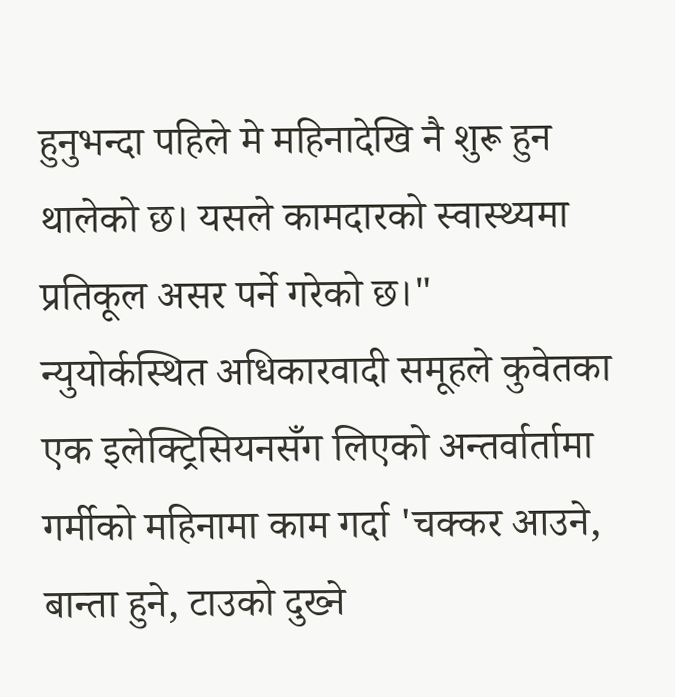हुनुभन्दा पहिले मे महिनादेखि नै शुरू हुन थालेको छ। यसले कामदारको स्वास्थ्यमा प्रतिकूल असर पर्ने गरेको छ।"
न्युयोर्कस्थित अधिकारवादी समूहले कुवेतका एक इलेक्ट्रिसियनसँग लिएको अन्तर्वार्तामा गर्मीको महिनामा काम गर्दा 'चक्कर आउने, बान्ता हुने, टाउको दुख्ने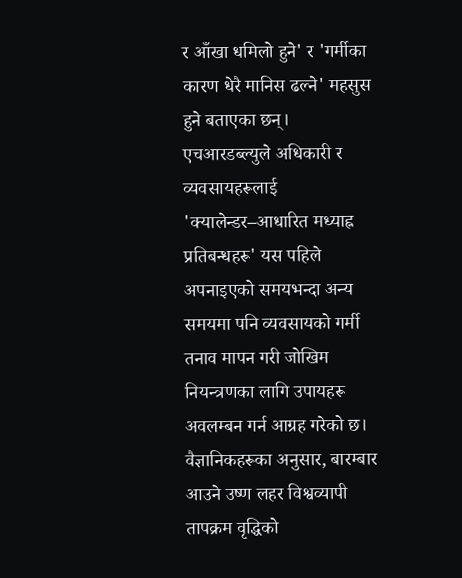र आँखा धमिलो हुने' र 'गर्मीका कारण धेरै मानिस ढल्ने' महसुस हुने बताएका छन्।
एचआरडब्ल्युले अधिकारी र व्यवसायहरूलाई 'क्यालेन्डर–आधारित मध्याह्न प्रतिबन्धहरू' यस पहिले अपनाइएको समयभन्दा अन्य समयमा पनि व्यवसायको गर्मी तनाव मापन गरी जोखिम नियन्त्रणका लागि उपायहरू अवलम्बन गर्न आग्रह गरेको छ।
वैज्ञानिकहरूका अनुसार, बारम्बार आउने उष्ण लहर विश्वव्यापी तापक्रम वृद्धिको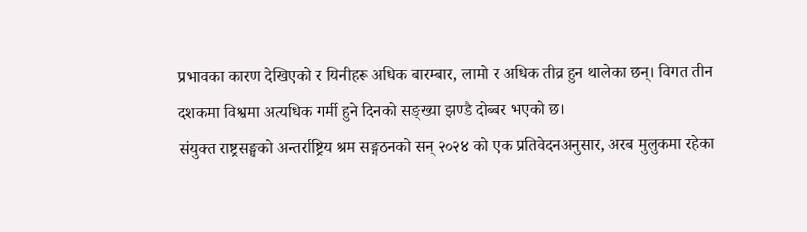प्रभावका कारण देखिएको र यिनीहरू अधिक बारम्बार, लामो र अधिक तीव्र हुन थालेका छन्। विगत तीन दशकमा विश्वमा अत्यधिक गर्मी हुने दिनको सङ्ख्या झण्डै दोब्बर भएको छ।
संयुक्त राष्ट्रसङ्घको अन्तर्राष्ट्रिय श्रम सङ्गठनको सन् २०२४ को एक प्रतिवेदनअनुसार, अरब मुलुकमा रहेका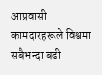आप्रवासी कामदारहरूले विश्वमा सबैभन्दा बढी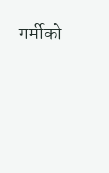गर्मीको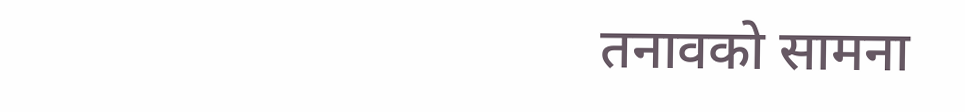तनावको सामना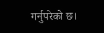गर्नुपरेको छ।